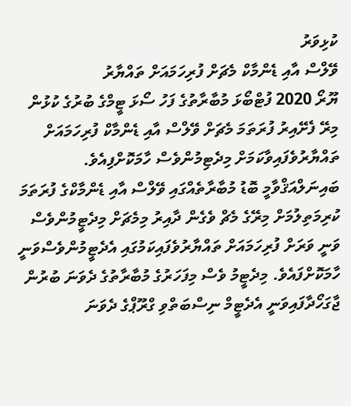ކުޅިވަރު
ވޭލްސް އާއި ޑެންމާކް މެޗަށް ފުރިހަމައަށް ތައްޔާރު
ޔޫރޯ 2020 ފުޓްބޯޅަ މުބާރާތުގެ ފަހު ސޯޅަ ޓީމްގެ ބުރުގެ ކުޅުން މިރޭ ފެށޭއިރު ފުރަތަމަ މެޗަށް ވޭލްސް އާއި ޑެންމާކް ފުރިހަމައަށް ތައްޔާރުވެފައިވާކަމަށް މިދެޓިމުންވެސް ހާމަކޮށްފިއެވެ.
ބައިނަލްއަޤްވާމީ ބޮޑު މުބާރާތެއްގައި ވޭލްސް އާއި ޑެންމާކްގެ ފުރަތަމަ ކުރިމަތިލުމަށް މިރޭގެ މެޗް ވެގެން ދާއިރު މިމެޗަށް މިދެޓީމުންވެސް ވަނީ ވަރަށް ފުރިހަމައަށް ތައްޔާރުވެފައިކަމުގައި އެދެޓީމުންވެސްވަނީ ހާމަކޮށްފައެވެ. މިދެޓީމު ވެސް މިފަހަރުގެ މުބާރާތުގެ ދެވަނަ ބުރުން ޖާގަހޯދާފައިވަނީ އެދެޓީމް ނިސްބަތްވި ގްރޫޕްގެ ދެވަނަ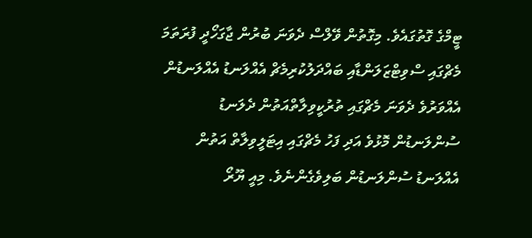ޓީމްގެ ގޮތުގައެވެ. މިގޮތުން ވޭލްސް ދެވަނަ ބުރުން ޖާގަހޯދީ ފުރަތަމަ މެޗްގައި ސްވިޓްޒަލަންޑާއި ބައްދަލުކުރިމެޗް އެއްލަނޑު އެއްލަނޑުން އެއްވަރުވެ ދެވަނަ މެޗްގައި ތުރުކީވިލާތްއަތުން ދެލަނޑު ސުންލަނޑުން މޮޅުވެ އަދި ފަހު މެޗްގައި އިޓަލީވިލާތް އަތުން އެއްލަނޑު ސުންލަނޑުން ބަލިވެގެންނެވެ. މިއީ ޔޫރޯ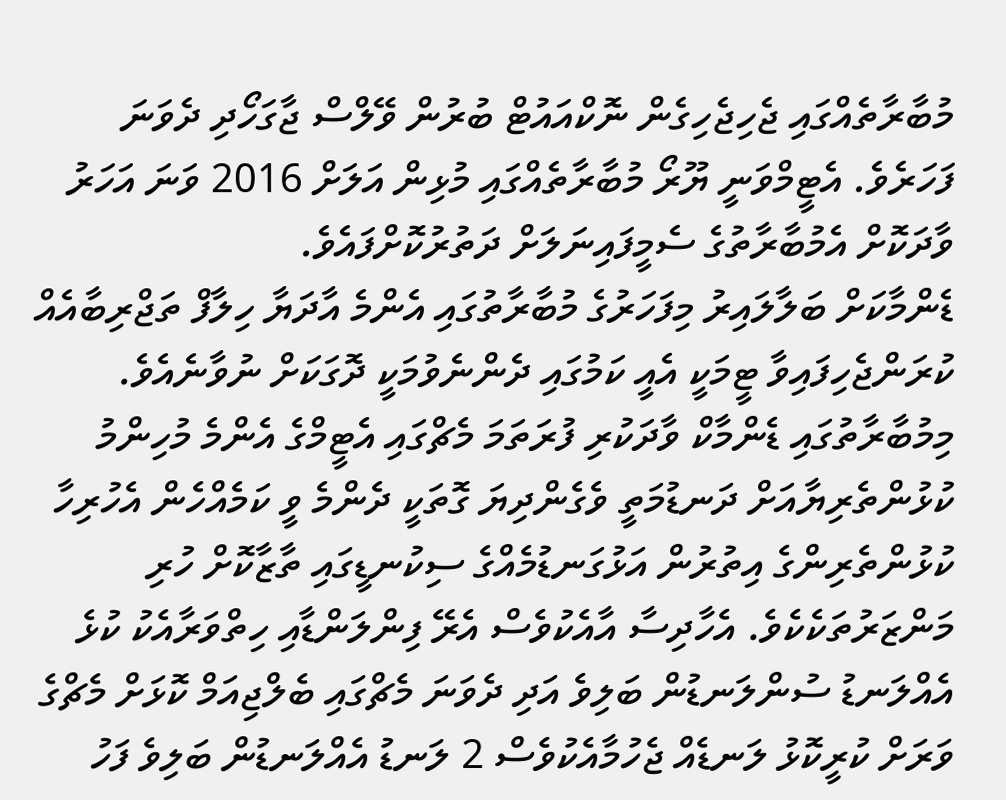މުބާރާތެއްގައި ޖެހިޖެހިގެން ނޮކްއައުޓް ބުރުން ވޭލްސް ޖާގަހޯދި ދެވަނަ ފަހަރެވެ. އެޓީމްވަނީ ޔޫރޯ މުބާރާތެއްގައި މުޅިން އަލަށް 2016 ވަނަ އަހަރު ވާދަކޮށް އެމުބާރާތުގެ ސެމީފައިނަލަށް ދަތުރުކޮށްފައެވެ.
ޑެންމާކަށް ބަލާލައިރު މިފަހަރުގެ މުބާރާތުގައި އެންމެ އާދަޔާ ހިލާފް ތަޖްރިބާއެއް ކުރަންޖެހިފައިވާ ޓީމަކީ އެއީ ކަމުގައި ދެންނެވުމަކީ ދޮގަކަށް ނުވާނެއެވެ. މިމުބާރާތުގައި ޑެންމާކް ވާދަކުރި ފުރަތަމަ މެޗްގައި އެޓީމްގެ އެންމެ މުހިންމު ކުޅުންތެރިޔާއަށް ދަނޑުމަތީ ވެގެންދިޔަ ގޮތަކީ ދެންމެ ވީ ކަމެއްހެން އެހުރިހާ ކުޅުންތެރިންގެ އިތުރުން އަޅުގަނޑުމެއްގެ ސިކުނޑީގައި ތާޒާކޮށް ހުރި މަންޒަރުތަކެކެވެ. އެހާދިސާ އާއެކުވެސް އެރޭ ފިންލަންޑާއި ހިތްވަރާއެކު ކުޅެ އެއްލަނޑު ސުންލަނޑުން ބަލިވެ އަދި ދެވަނަ މެޗްގައި ބެލްޖިއަމް ކޮޅަށް މެޗްގެ ވަރަށް ކުރީކޮޅު ލަނޑެއް ޖެހުމާއެކުވެސް 2 ލަނޑު އެއްލަނޑުން ބަލިވެ ފަހު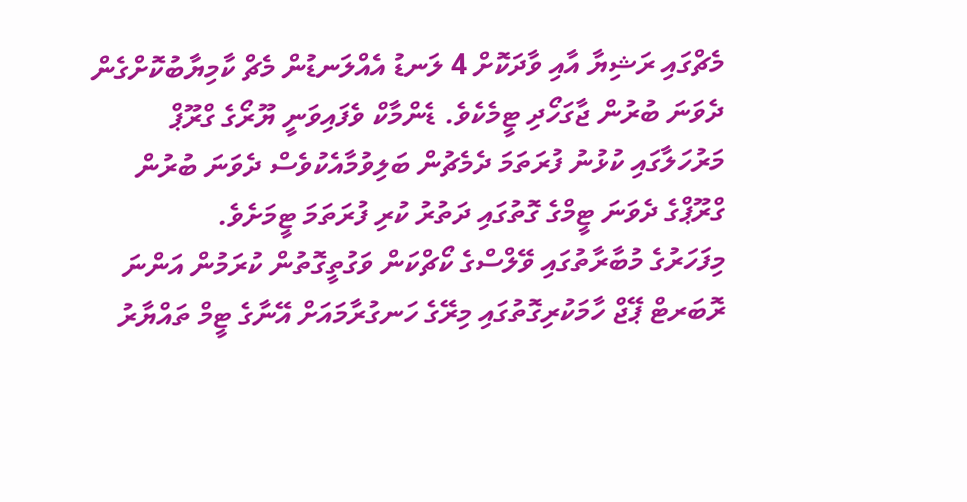މެޗްގައި ރަޝިޔާ އާއި ވާދަކޮށް 4 ލަނޑު އެއްލަނޑުން މެޗް ކާމިޔާބުކޮށްގެން ދެވަނަ ބުރުން ޖާގަހޯދި ޓީމެކެވެ. ޑެންމާކް ވެފައިވަނީ ޔޫރޯގެ ގްރޫޕް މަރުހަލާގައި ކުޅުނު ފުރަތަމަ ދެމެޗުން ބަލިވުމާއެކުވެސް ދެވަނަ ބުރުން ގްރޫޕްގެ ދެވަނަ ޓީމްގެ ގޮތުގައި ދަތުރު ކުރި ފުރަތަމަ ޓީމަށެވެ.
މިފަހަރުގެ މުބާރާތުގައި ވޭލްސްގެ ކޯޗްކަން ވަގުތީގޮތުން ކުރަމުން އަންނަ ރޮބަރޓް ޕޭޖް ހާމަކުރިގޮތުގައި މިރޭގެ ހަނގުރާމައަށް އޭނާގެ ޓީމް ތައްޔާރު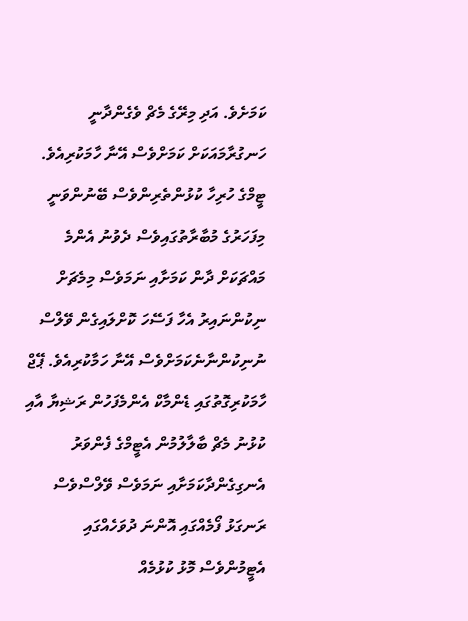ކަމަށެވެ. އަދި މިރޭގެ މެޗް ވެގެންދާނީ ހަނގުރާމައަކަށް ކަމަށްވެސް އޭނާ ހާމަކުރިއެވެ. ޓީމްގެ ހުރިހާ ކުޅުންތެރިންވެސް ބޭނުންވަނީ މިފަހަރުގެ މުބާރާތުގައިވެސް ދެވުނު އެންމެ މައްޗަކަށް ދާން ކަމަށާއި ނަމަވެސް މިމެޗަށް ނިކުންނައިރު އެހާ ފަސޭހަ ކޮށްލައިގެން ވޭލްސް ނުނިކުންނާނެކަމަށްވެސް އޭނާ ހަމާކުރިއެވެ. ޕޭޖް ހާމަކުރިގޮތުގައި ޑެންމާކް އެންމެފަހުން ރަޝިޔާ އާއި ކުޅުނު މެޗް ބާލާލުމުން އެޓީމްގެ ފެންވަރު އެނގިގެންދާކަމަށާއި ނަމަވެސް ވޭލްސްވެސް ރަނގަޅު ފޯމެއްގައި އޮންނަ ދުވަހެއްގައި އެޓީމުންވެސް މޮޅު ކުޅުމެއް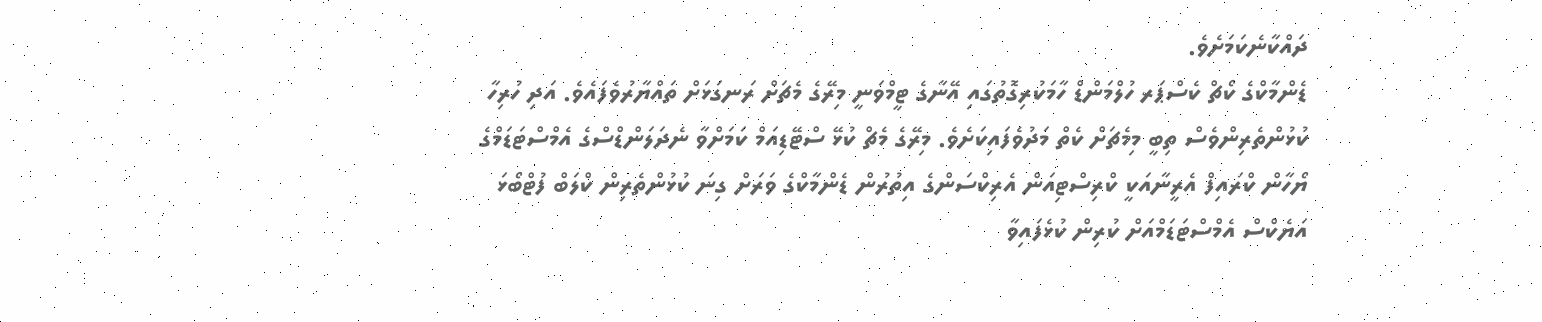ދައްކާނެކަމަށެވެ.
ޑެންމާކްގެ ކޯޗް ކެސްޕަރ ހުލްމަންޑް ހާމަކުރިގޮތުގައި އޭނާގެ ޓީމްވަނީ މިރޭގެ މެޗަށް ރަނގަޅަށް ތައްޔާރުވެފައެވެ. އަދި ހުރިހާ ކުޅުންތެރިންވެސް ތިބީ މިމެޗަށް ކެތް މަދުވެފައިކަށެވެ. މިރޭގެ މެޗް ކުޅޭ ސްޓޭޑިއަމް ކަމަށްވާ ނެދަލަންޑްސްގެ އެމްސްޓަޑަމްގެ ޔޯހާން ކްރައިފް އެރީނާއަކީ ކްރިސްޓިއަން އެރިކްސަންގެ އިތުރުން ޑެންމާކްގެ ވަރަށް ގިނަ ކުޅުންތެރިން ކްލަބް ފުޓްބޯޅަ އަޔެކްސް އެމްސްޓަޑަމްއަށް ކުރިން ކުޅެފައިވާ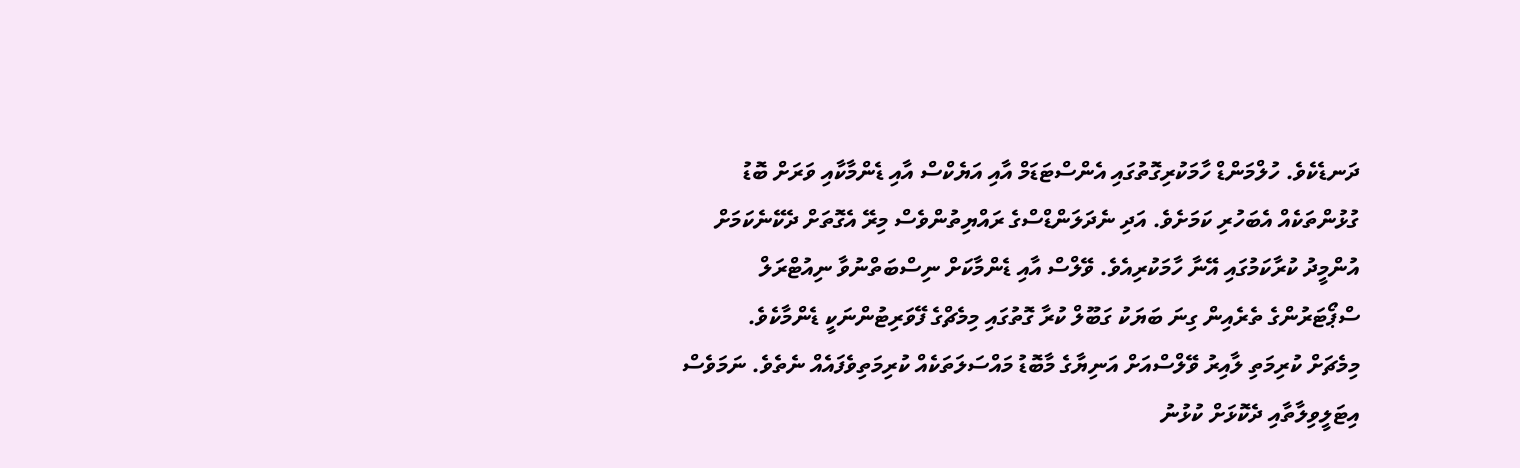ދަނޑެކެވެ. ހުލްމަންޑް ހާމަކުރިގޮތުގައި އެންސްޓަޑަމް އާއި އަޔެކްސް އާއި ޑެންމާކާއި ވަރަށް ބޮޑު ގުޅުންތަކެއް އެބަހުރި ކަމަށެވެ. އަދި ނެދަލަންޑްސްގެ ރައްޔިތުންވެސް މިރޭ އެގޮތަށް ދެކޭނެކަމަށް އުންމީދު ކުރާކަމުގައި އޭނާ ހާމަކުރިއެވެ. ވޭލްސް އާއި ޑެންމާކަށް ނިސްބަތްނުވާ ނިއުޓްރަލް ސްޕޯޓަރުންގެ ތެރެއިން ގިނަ ބަޔަކު ގަބޫލް ކުރާ ގޮތުގައި މިމެޗްގެ ފޭވަރިޓުންނަކީ ޑެންމާކެވެ.
މިމެޗަށް ކުރިމަތި ލާއިރު ވޭލްސްއަށް އަނިޔާގެ މާބޮޑު މައްސަލަތަކެއް ކުރިމަތިވެފައެއް ނެތެވެ. ނަމަވެސް އިޓަލީވިލާތާއި ދެކޮޅަށް ކުޅުނު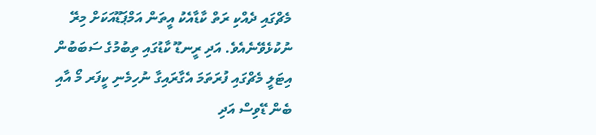މެޗްގައި ދެއްކި ރަތް ކާޑާއެކު އީތަން އަމްޕަޑޫއަކަށް މިރޭ ނުކުޅެވޭނެއެވެ. އަދި ރީނޑޫ ކާޑުގައި ތިބުމުގެ ސަބަބުން އިޓަލީ މެޗްގައި ފުރަތަމަ އެގާރައިގާ ނުހިމެނި ކީފަރ މޯ އާއި ބެން ޑޭވިސް އަދި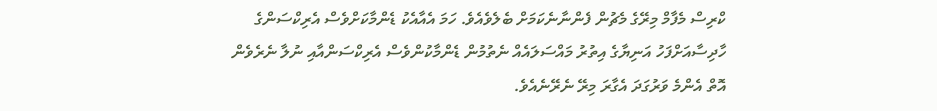ކްރިސް މެފާމް މިރޭގެ މެޗުން ފެންނާނެކަމަށް ބެލެވެއެވެ. ހަމަ އެއާއެކު ޑެންމާކަށްވެސް އެރިކްސަންގެ ހާދިސާއަށްފަހު އަނިޔާގެ އިތުރު މައްސަލައެއް ނެތުމުން ޑެންމާކުންވެސް އެރިކްސަންއާއި ނުލާ ނެރެވެން އޮތް އެންމެ ވަރުގަދަ އެގާރަ މިރޭ ނެރޭނެއެވެ.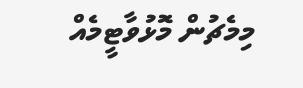މިމެޗުން މޮޅުވާޓީމެއް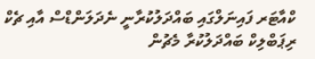ކްއާޓަރ ފައިނަލްގައި ބައްދަލުކުރާނީ ނެދަލަންޑްސް އާއި ޗެކް ރިޕަބްލިކް ބައްދަލުކުރާ މެޗުން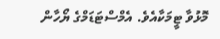މޮޅުވާ ޓީމަކާއެވެ. އެމްސްޓަޑަމްގެ ޔޯހާން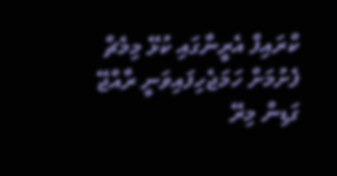ކްރައިފް އެރީނާގައި ކުޅޭ މިމެޗް ފެށުމަށް ހަމަޖެހިފައިވަނީ ރާއްޖޭ ގަޑިން މިރޭ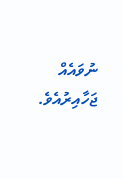ނުވައެއް ޖަހާއިރުއެވެ.